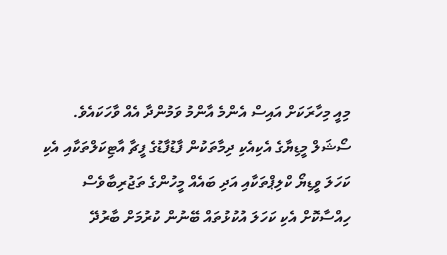މިއީ މިހާރަކަށް އައިސް އެންމެ އާންމު ވަމުންދާ އެއް ވާހަކައެވެ. ސޯޝަލް މީޑިޔާގެ އެކިއެކި ދިމާތަކުން ފާޑުފާޑުގެ ފީޗާ އާޓިކަލްތަކާއި އެކި ކަހަލަ ވީޑިޔޯ ކްލިޕްތަކާއި އަދި ބައެއް މީހުންގެ ތަޖުރިބާވެސް ހިއްސާކޮށް އެކި ކަހަލަ އުކުޅުތައް ބޭނުން ކުރުމަށް ބާރުދޭ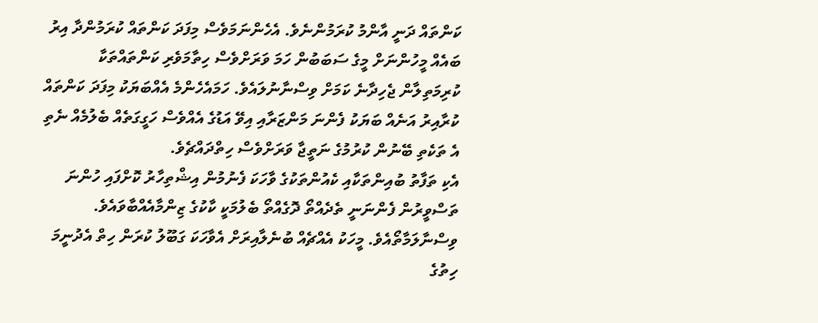ކަންތައް ދަނީ އާންމު ކުރަމުންނެވެ. އެހެންނަމަވެސް މިފަދަ ކަންތައް ކުރަމުންދާ އިރު ބައެއް މީހުންނަށް މީގެ ސަބަބުން ހަމަ ވަރަށްވެސް ހިތާމަވެރި ކަންތައްތަކާ ކުރިމަތިލާން ޖެހިދާނެ ކަމަށް ވިސްނާނުލައެވެ. ހަމައެހެންމެ އެއްބަޔަކު މިފަދަ ކަންތައް ކުރާއިރު އަނެއް ބަޔަކު ފެންނަ މަންޒަރާއި އިވޭ އަޑުގެ އެއްވެސް ހަގީގަތެއް ބެލުމެއް ނެތި އެ ތަކެތި ބޭނުން ކުރުމުގެ ނަތީޖާ ވަރަށްވެސް ހިތްދައްޗެވެ.
އެކި ތަފާތު ބުއިންތަކާއި ކެއުންތަކުގެ ވާހަކަ ފެނުމުން އިޝްތިހާރު ކޮށްފައި ހުންނަ ތަސްވީރުން ފެންނަނީ ތެދެއްތޯ ދޮގެއްތޯ ބެލުމަކީ ކާކުގެ ޒިންމާއެއްބާވައެވެ. ވިސްނާލަމާތޯއެވެ. މީހަކު އެއްޗެއް ބުނެލާއިރަށް އެވާހަކަ ގަބޫލު ކުރަން ހިތް އެދުނީމަ ހިތުގެ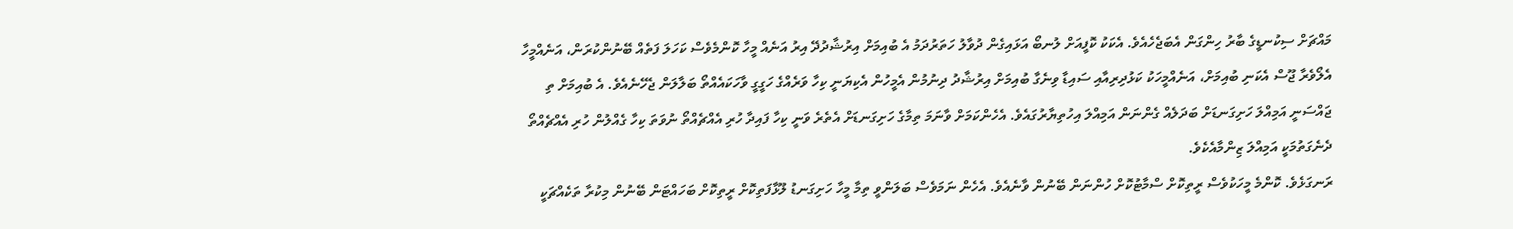މައްޗަށް ސިކުނޑީގެ ބާރު ހިންގަން އެބަޖެހެއެވެ. އެކަކު ކޮފީއަށް ލުނބޯ އަޅައިގެން ދުވާލު ހަތަރުދަމު އެ ބުއިމަށް އިރުޝާދުދޭ އިރު އަނެއް މީހާ ކޮންމެވެސް ކަހަލަ ފަތެއް ބޭނުންކުރަން، އަނެއްމީހާ އެލޯވެރާ ޖޫސް އެކަނި ބުއިމަށް، އަނެއްމީހަކު ކަޅުދިރިއާއި ސައިޑާ ވިނެގާ ބުއިމަށް އިރުޝާދު ދިނުމުން އެމީހުން އެކިޔަނީ ކިހާ ވަރެއްގެ ހަގީގީ ވާހަކައެއްތޯ ބަލާލަން ޖެހޭނެއެވެ. އެ ބުއިމަށް ތި ޖައްސަނީ އަމިއްލަ ހަށިގަނޑަށް ބަދަލެއް ގެންނަން އަމިއްލަ އިހުތިޔާރުގައެވެ. އެހެންކަމަށް ވާނަމަ ތިމާގެ ހަށިގަނޑަށް އެތެރެ ވަނީ ކިހާ ފައިދާ ހުރި އެއްޗެއްތޯ ނުވަތަ ކިހާ ގެއްލުން ހުރި އެއްޗެއްތޯ ދެނެގަތުމަކީ އަމިއްލަ ޒިންމާއެކެވެ.
ރަނގަޅެވެ. ކޮންމެ މީހަކުވެސް ރީތިކޮށް ސްމާޓުކޮށް ހުންނަން ބޭނުން ވާނެއެވެ. އެހެން ނަމަވެސް ބަލަންވީ ތިމާ މީހާ ހަށިގަނޑު ލޫޅާފަތިކޮށް ރީތިކޮށް ބަހައްޓަން ބޭނުން މިކުރާ ތަކެއްޗަކީ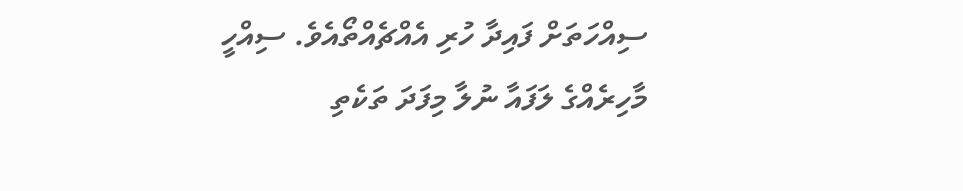ސިއްހަތަށް ފައިދާ ހުރި އެއްޗެއްތޯއެވެ. ސިއްހީ މާހިރެއްގެ ލަފައާ ނުލާ މިފަދަ ތަކެތި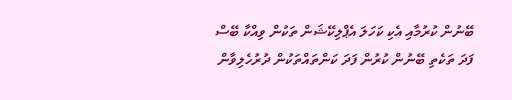ބޭނުން ކުރުމާއި އެކި ކަހަލަ އެޕްލިކޭޝަން ތަކުން ވިއްކާ ބޭސް ފަދަ ތަކެތި ބޭނުން ކުރުން ފަދަ ކަންތައްތަކުން ދުރުހެލިވާން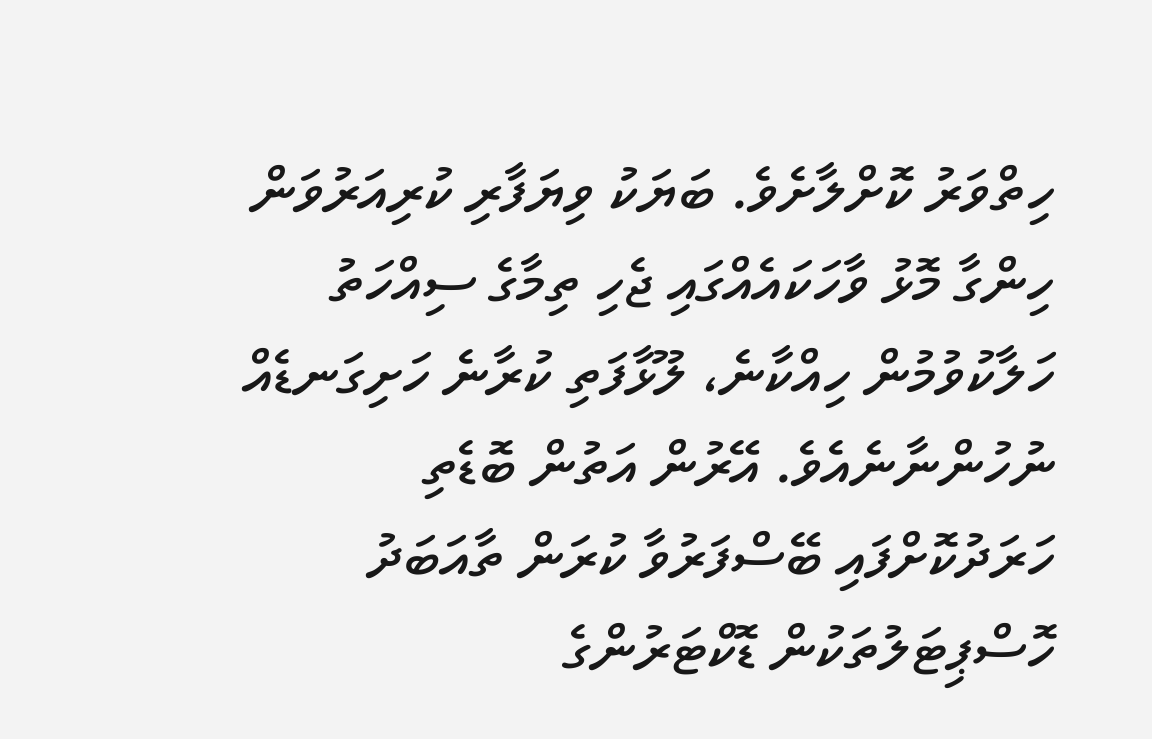ހިތްވަރު ކޮށްލާށެވެ. ބަޔަކު ވިޔަފާރި ކުރިއަރުވަން ހިންގާ މޮޅު ވާހަކައެއްގައި ޖެހި ތިމާގެ ސިއްހަތު ހަލާކުވުމުން ހިއްކާނެ، ލޫޅާފަތި ކުރާނެ ހަށިގަނޑެއް ނުހުންނާނެއެވެ. އޭރުން އަތުން ބޮޑެތި ހަރަދުކޮށްފައި ބޭސްފަރުވާ ކުރަން ތާއަބަދު ހޮސްޕިޓަލުތަކުން ޑޮކްޓަރުންގެ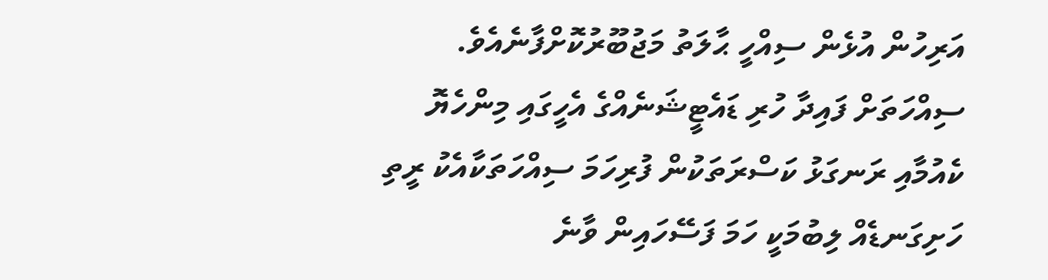އަރިހުން އުޅެން ސިއްހީ ޙާލަތު މަޖުބޫރުކޮށްފާނެއެވެ.
ސިއްހަތަށް ފައިދާ ހުރި ޑައެޓީޝަނެއްގެ އެހީގައި މިންހެޔޮ ކެއުމާއި ރަނގަޅު ކަސްރަތަކުން ފުރިހަމަ ސިއްހަތަކާއެކު ރީތި ހަށިގަނޑެއް ލިބުމަކީ ހަމަ ފަސޭހައިން ވާނެ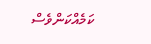ކަމެއްކަންވެސް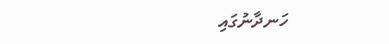ހަނދާނުގައި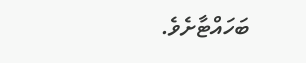ބަހައްޓާށެވެ.